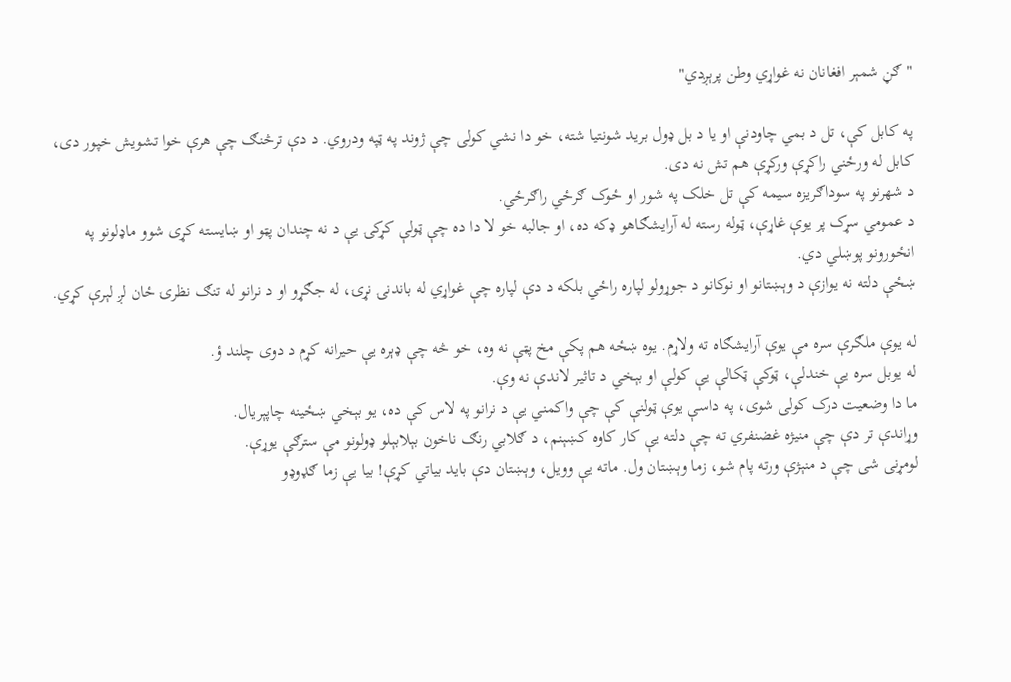"ګڼ شمېر افغانان نه غواړي وطن پرېږدي"

په کابل کې، تل د بمي چاودنې او یا د بل ډول برید شونتیا شته، خو دا نشي کولی چې ژوند په ټپه ودروي. د دې ترڅنګ چې هرې خوا تشویش خپور دی، کابل له ورځني راکړې ورکړې هم تش نه دی.
د شهرنو په سوداګریزه سیمه کې تل خلک په شور او ځوک ګرځي راګرځي.
د عمومي سړک پر یوې غاړې، ټوله رسته له آرایشګاهو ډکه ده، او جالبه خو لا دا ده چې ټولې کړکۍ یې د نه چندان پټو او ښایسته کړی شوو ماډلونو په انځورونو پوښلي دي.
ښځې دلته نه یوازې د وېښتانو او نوکانو د جوړولو لپاره راځي بلکه د دې لپاره چې غواړي له باندنۍ نړۍ، له جګړو او د نرانو له تنګ نظرۍ ځان لږ لېرې کړي.

له یوې ملګرې سره مې یوې آرایشګاه ته ولاړم. یوه ښځه هم پکې مخ پټې نه وه، خو څه چې ډېره یې حیرانه کړم د دوی چلند ؤ.
له یوبل سره یې خندلې، ټوکې ټکالې یې کولې او بېخي د تاثیر لاندې نه وې.
ما دا وضعیت درک کولی شوی، په داسې یوې ټولنې کې چې واکمني یې د نرانو په لاس کې ده، یو بېخي ښځینه چاپېریال.
وړاندې تر دې چې منیژه غضنفري ته چې دلته یې کار کاوه کښېنم، د ګلابي رنګ ناخون بېلابېلو ډولونو مې سترګې یوړې.
لومړنی شی چې د منېژې ورته پام شو، زما وېښتان ول. ماته یې وویل، وېښتان دې باید بیاتي کړې! بیا یې زما ګډوډو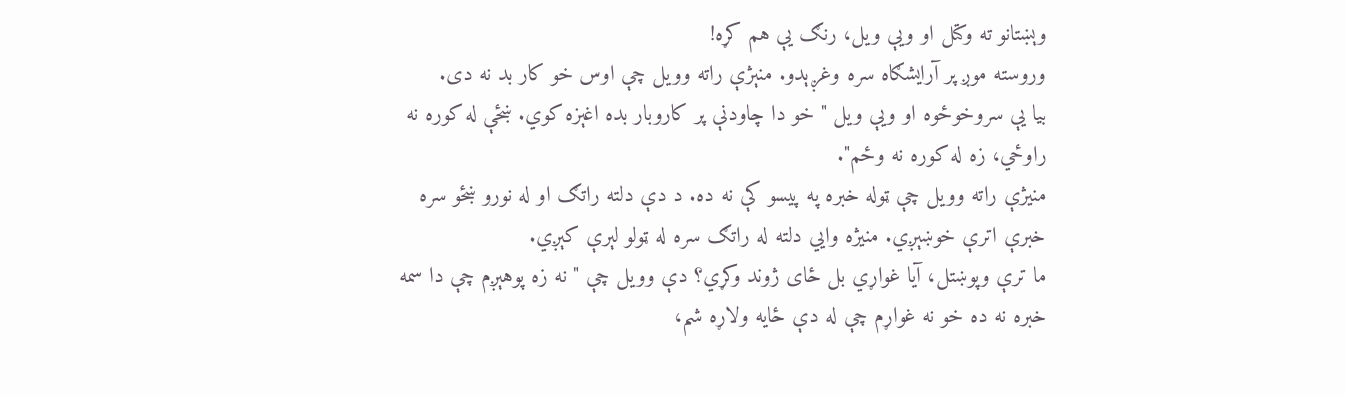وېښتانو ته وکتل او ویې ویل، رنګ یې هم کړه!
وروسته موږ پر آرایشګاه سره وغږېدو. منېژې راته وویل چې اوس خو کار بد نه دی.
بیا یې سروخوځوه او ویې ویل " خو دا چاودنې پر کاروبار بده اغېزه کوي. ښځې له کوره نه راوځي، زه له کوره نه وځم".
منیژې راته وویل چې ټوله خبره په پیسو کې نه ده. د دې دلته راتګ او له نورو ښځو سره خبرې اترې خوښېږي. منیژه وايي دلته له راتګ سره له ټولو لېرې کېږي.
ما ترې وپوښتل، آیا غواړي بل ځای ژوند وکړي؟ دې وویل چې " نه زه پوهېږم چې دا سمه خبره نه ده خو نه غواړم چې له دې ځایه ولاړه شم،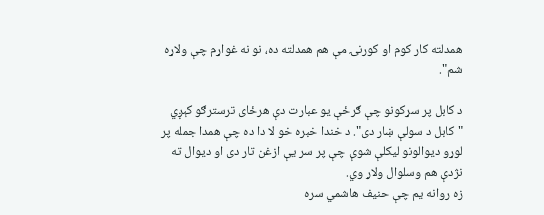همدلته کار کوم او کورنۍ مې هم همدلته ده، نو نه غواړم چې ولاړه شم".

د کابل پر سړکونو چې ګرځې یو عبارت دې هرځای ترسترګو کېږي "کابل د سولې ښار دی". د خندا خبره خو لا دا ده چې همدا جمله پر لوړو دیوالونو لیکلې شوې چې پر سر یې ازغن تار دی او دیوال ته نژدې هم وسلوال ولاړ وي.
زه روانه یم چې حنیف هاشمي سره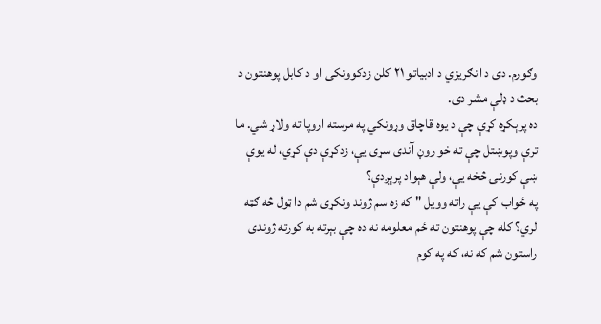وګورم. دی د انګریزي د ادبیاتو ۲۱ کلن زدکوونکی او د کابل پوهنتون د بحث د ډلې مشر دی.
ده پرېکړه کړې چې د یوه قاچاق وړونکي په مرسته اروپا ته ولاړ شي. ما ترې وپوښتل چې ته خو روڼ آندی سړی یې، زدکړې دې کړي، له یوې ښې کورنۍ څخه یې، ولې هېواد پرېږدې؟
په ځواب کې یې راته وویل " که زه سم ژوند ونکړی شم دا ټول څه ګټه لري؟ کله چې پوهنتون ته ځم معلومه نه ده چې بېرته به کورته ژوندی راستون شم که نه، که په کوم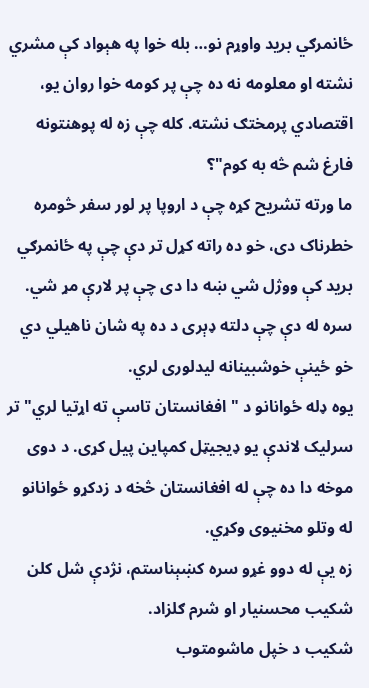ځانمرګي برید واوړم نو… بله خوا په هېواد کې مشري نشته او معلومه نه ده چې پر کومه خوا روان یو، اقتصادي پرمختګ نشته. کله چې زه له پوهنتونه فارغ شم څه به کوم"؟
ما ورته تشریح کړه چې د اروپا پر لور سفر څومره خطرناک دی، خو ده راته کړل تر دې چې په ځانمرګي برید کې ووژل شي ښه دا دی چې پر لارې مړ شي.
سره له دې چې دلته ډېری د ده په شان ناهیلي دي خو ځینې خوشبینانه لیدلوری لري.
یوه ډله ځوانانو د " افغانستان تاسې ته اړتیا لري" تر سرلیک لاندې یو ډیجیټل کمپاین پیل کړی. د دوی موخه دا ده چې له افغانستان څخه د زدکړو ځوانانو له وتلو مخنیوی وکړي.
زه یې له دوو غړو سره کښېناستم، نژدې شل کلن شکیب محسنیار او شرم ګلزاد.
شکیب د خپل ماشومتوب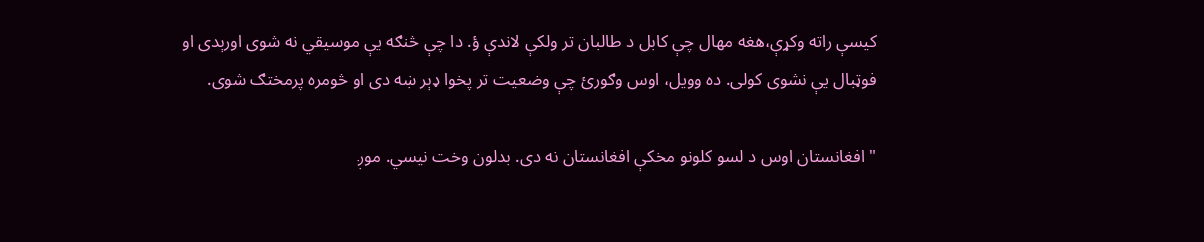کیسې راته وکړې،هغه مهال چې کابل د طالبان تر ولکې لاندې ؤ. دا چې څنګه یې موسیقي نه شوی اورېدی او فوټبال یې نشوی کولی. ده وویل، اوس وګورئ چې وضعیت تر پخوا ډېر ښه دی او څومره پرمختګ شوی.

" افغانستان اوس د لسو کلونو مخکې افغانستان نه دی. بدلون وخت نیسي. موږ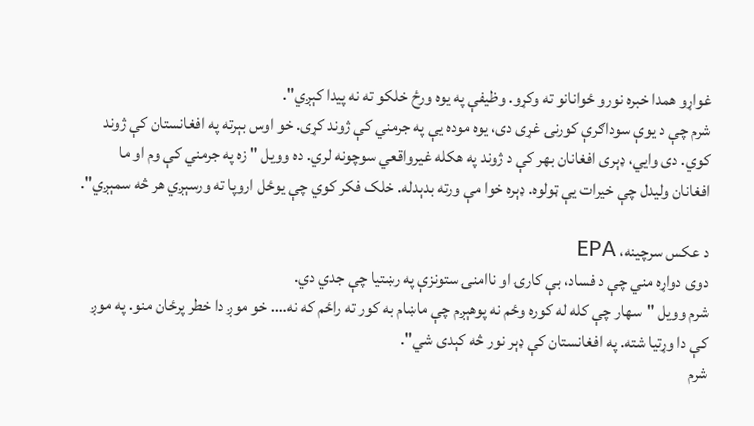غواړو همدا خبره نورو ځوانانو ته وکړو. وظیفې په یوه ورځ خلکو ته نه پیدا کېږي".
شرم چې د یوې سوداګرې کورنۍ غړی دی، یوه موده یې په جرمني کې ژوند کړی. خو اوس بېرته په افغانستان کې ژوند کوي. دی وايي، ډېری افغانان بهر کې د ژوند په هکله غیرواقعي سوچونه لري. ده وویل " زه په جرمني کې وم او ما افغانان ولیدل چې خیرات یې ټولوه. ډېره خوا مې ورته بدېدله. خلک فکر کوي چې یوځل اروپا ته ورسېږي هر څه سمېږي".

د عکس سرچینه، EPA
دوی دواړه مني چې د فساد، بې کارۍ او ناامنۍ ستونزې په رښتیا چې جدي دي.
شرم وویل "سهار چې کله له کوره وځم نه پوهېږم چې ماښام به کور ته راځم که نه…. خو موږ دا خطر پرځان منو. په موږ کې دا وړتیا شته. په افغانستان کې ډېر نور څه کېدی شي".
شرم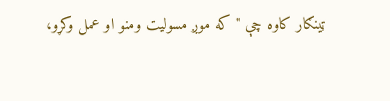ټینګار کاوه چې " که موږ مسولیت ومنو او عمل وکړو،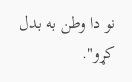نو دا وطن به بدل کړو".